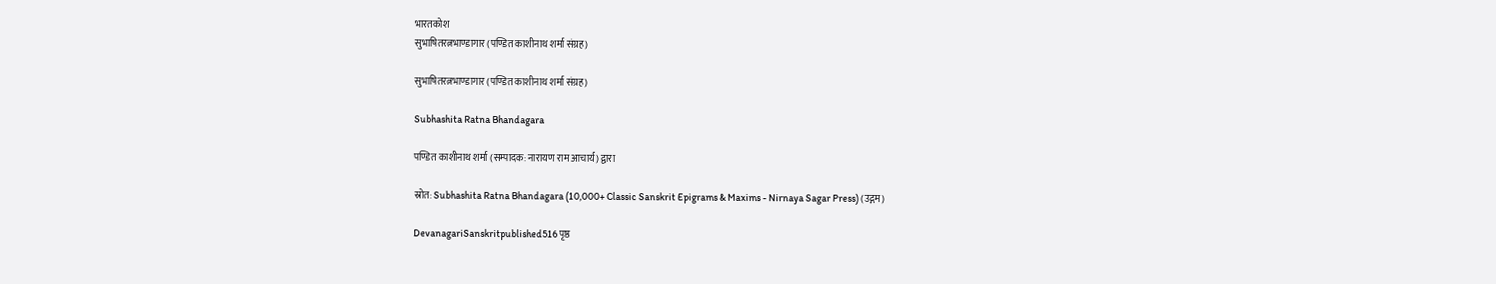भारतकोश
सुभाषितरत्नभाण्डागार (पण्डित काशीनाथ शर्मा संग्रह)

सुभाषितरत्नभाण्डागार (पण्डित काशीनाथ शर्मा संग्रह)

Subhashita Ratna Bhandagara

पण्डित काशीनाथ शर्मा (सम्पादक: नारायण राम आचार्य) द्वारा

स्रोत: Subhashita Ratna Bhandagara (10,000+ Classic Sanskrit Epigrams & Maxims - Nirnaya Sagar Press) (उद्गम)

DevanagariSanskritpublished516 पृष्ठ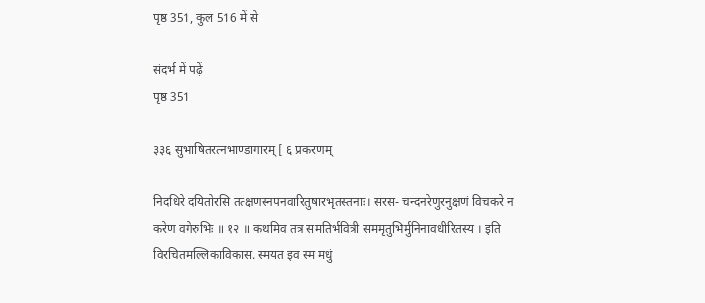पृष्ठ 351, कुल 516 में से

संदर्भ में पढ़ें
पृष्ठ 351

३३६ सुभाषितरत्नभाण्डागारम् [ ६ प्रकरणम्

निदधिरे दयितोरसि तत्क्षणस्नपनवारितुषारभृतस्तनाः। सरस- चन्दनरेणुरनुक्षणं विचकरे न करेण वगेरुभिः ॥ १२ ॥ कथमिव तत्र समतिर्भवित्री सममृतुभिर्मुनिनावधीरितस्य । इति विरचितमल्लिकाविकास. स्मयत इव स्म मधुं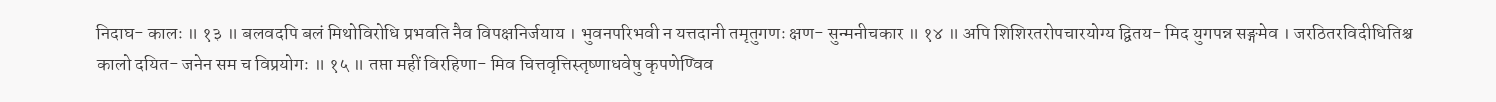निदाघ- कालः ॥ १३ ॥ बलवदपि बलं मिथोविरोधि प्रभवति नैव विपक्षनिर्जयाय । भुवनपरिभवी न यत्तदानी तमृतुगणः क्षण- सुन्मनीचकार ॥ १४ ॥ अपि शिशिरतरोपचारयोग्य द्वितय- मिद युगपन्न सङ्गमेव । जरठितरविदीधितिश्च कालो दयित- जनेन सम च विप्रयोगः ॥ १५ ॥ तप्ता महीं विरहिणा- मिव चित्तवृत्तिस्तृष्णाधवेषु कृपणेण्विव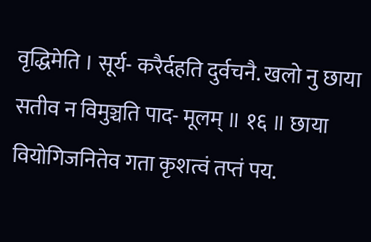वृद्धिमेति । सूर्य- करैर्दहति दुर्वचनै. खलो नु छाया सतीव न विमुञ्चति पाद- मूलम् ॥ १६ ॥ छाया वियोगिजनितेव गता कृशत्वं तप्तं पय.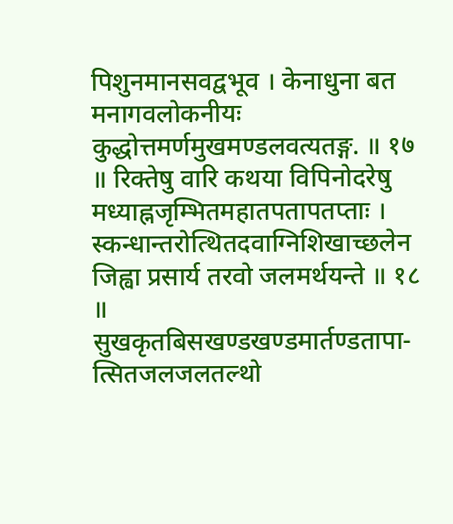पिशुनमानसवद्वभूव । केनाधुना बत मनागवलोकनीयः कुद्धोत्तमर्णमुखमण्डलवत्यतङ्ग. ॥ १७ ॥ रिक्तेषु वारि कथया विपिनोदरेषु मध्याह्नजृम्भितमहातपतापतप्ताः । स्कन्धान्तरोत्थितदवाग्निशिखाच्छलेन जिह्वा प्रसार्य तरवो जलमर्थयन्ते ॥ १८ ॥ सुखकृतबिसखण्डखण्डमार्तण्डतापा- त्सितजलजलतल्थो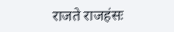राजते राजहंसः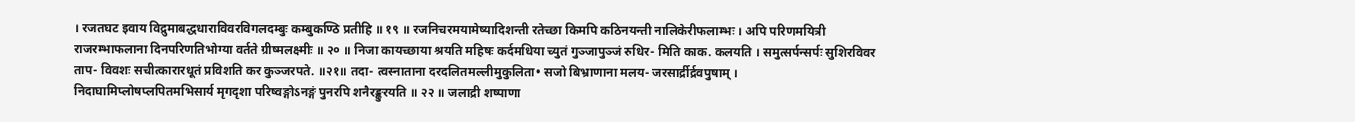। रजतघट इवाय विद्रुमाबद्धधाराविवरविगलदम्बुः कम्बुकण्ठि प्रतीहि ॥ १९ ॥ रजनिचरमयामेष्यादिशन्ती रतेच्छा किमपि कठिनयन्ती नालिकेरीफलाम्भः । अपि परिणमयित्री राजरम्भाफलाना दिनपरिणतिभोग्या वर्तते ग्रीष्मलक्ष्मीः ॥ २० ॥ निजा कायच्छाया श्रयति महिषः कर्दमधिया च्युतं गुञ्जापुञ्जं रुधिर- मिति काक. कलयति । समुत्सर्पन्सर्पः सुशिरविवर ताप- विवशः सचीत्कारारधूतं प्रविशति कर कुञ्जरपते. ॥२१॥ तदा- त्वस्नाताना दरदलितमल्लीमुकुलिता• सजो बिभ्राणाना मलय- जरसार्द्रीर्द्रवपुषाम् । निदाघामिप्लोषप्लपितमभिसार्य मृगदृशा परिष्वङ्गोऽनङ्गं पुनरपि शनैरङ्कुरयति ॥ २२ ॥ जलाद्री शष्पाणा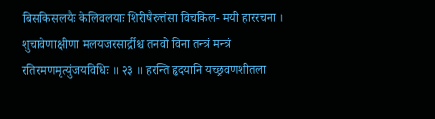बिसकिसलयैः केलिवलयाः शिरीषैरुत्तंसा विचकिल- मयी हाररचना । शुचावेणाक्षीणा मलयजरसार्द्रीश्च तनवो विना तन्त्रं मन्त्रं रतिरमणमृत्युंजयविधिः ॥ २३ ॥ हरन्ति हृदयानि यच्छ्रवणशीतला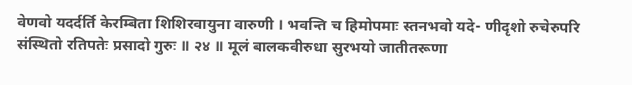वेणवो यदर्दर्ति केरम्बिता शिशिरवायुना वारुणी । भवन्ति च हिमोपमाः स्तनभवो यदे- णीदृशो रुचेरुपरि संस्थितो रतिपतेः प्रसादो गुरुः ॥ २४ ॥ मूलं बालकवीरुधा सुरभयो जातीतरूणा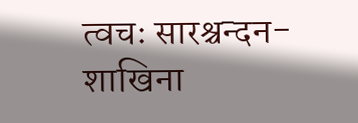त्वचः सारश्चन्दन- शाखिना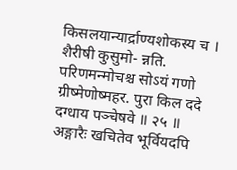किसलयान्यार्द्राण्यशोकस्य च । शैरीषी कुसुमो- न्नति. परिणमन्मोचश्च सोऽयं गणो ग्रीष्मेणोष्महर. पुरा किल ददे दग्धाय पञ्चेषवे ॥ २५ ॥ अङ्गारैः खचितेव भूर्वियदपि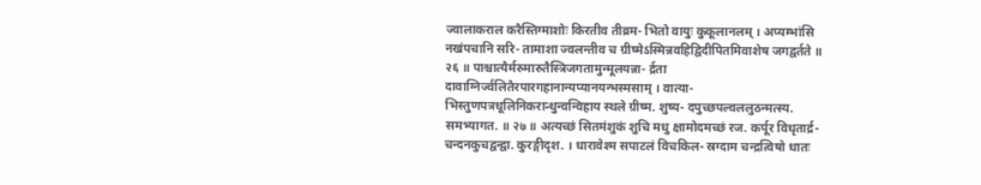ज्वालाकराल करैस्तिग्माशोः किरतीव तीव्रम- भितो वायुः कुकूलानलम् । अप्यम्भांसि नखंपचानि सरि- तामाशा ज्वलन्तीव च ग्रीष्मेऽस्मिन्नवहिद्विदीपितमिवाशेष जगद्वर्तते ॥ २६ ॥ पाश्चात्यैर्मरुमारुतैस्त्रिजगतामुन्मूलयन्ना- र्द्रता दावाग्निर्ज्वलितैरपारगहानान्यप्यानयन्भस्मसाम् । वात्या- भिस्तुणपत्रधूलिनिकरान्धुन्वन्विहाय स्थले ग्रीष्म. शुष्य- दपुच्छपल्वललुठन्मत्स्य. समभ्यागत. ॥ २७ ॥ अत्यच्छं सितमंशुकं शुचि मधु क्षामोदमच्छं रज. कर्पूर विधृतार्द्र- चन्दनकुचद्वन्द्वा. कुरङ्गीदृश. । धारावेश्म सपाटलं विचकिल- स्रग्दाम चन्द्रत्विषो धातः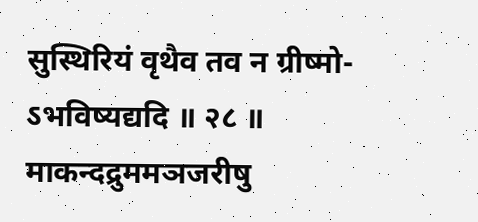सुस्थिरियं वृथैव तव न ग्रीष्मो- ऽभविष्यद्यदि ॥ २८ ॥ माकन्दद्रुममञजरीषु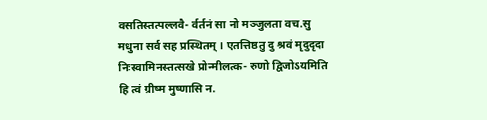वसतिस्तत्पल्लवै- र्वर्तनं सा नो मञ्जुलता वच.सु मधुना सर्व सह प्रस्थितम् । एतत्तिष्ठतु दु श्रवं मृदुदृदा निःस्वामिनस्तत्सखे प्रोन्मीलत्क- रुणो द्विजोऽयमिति हि त्वं ग्रीष्म मुष्णासि न.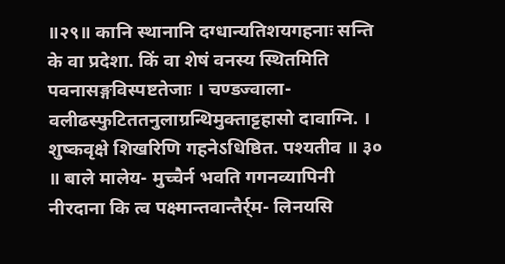॥२९॥ कानि स्थानानि दग्धान्यतिशयगहनाः सन्ति के वा प्रदेशा. किं वा शेषं वनस्य स्थितमिति पवनासङ्गविस्पष्टतेजाः । चण्डज्वाला- वलीढस्फुटिततनुलाग्रन्थिमुक्ताट्टहासो दावाग्नि. । शुष्कवृक्षे शिखरिणि गहनेऽधिष्ठित. पश्यतीव ॥ ३० ॥ बाले मालेय- मुच्चैर्न भवति गगनव्यापिनी नीरदाना कि त्व पक्ष्मान्तवान्तैर्र्म- लिनयसि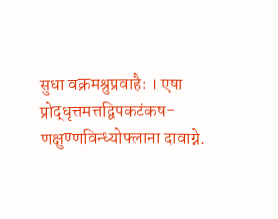सुधा वक्रमश्रुप्रवाहैः । एषा प्रोद्धृत्तमत्तद्विपकटंकष- णक्षुण्णविन्ध्योफ्लाना दावाग्ने.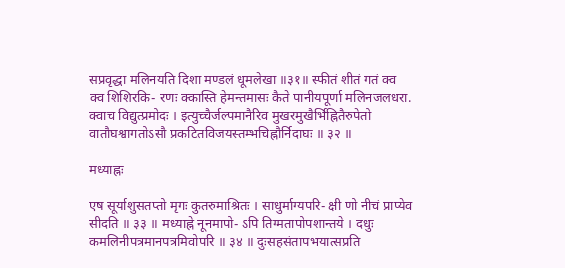सप्रवृद्धा मलिनयति दिशा मण्डलं धूमलेखा ॥३१॥ स्फीतं शीतं गतं क्व क्व शिशिरकि- रणः क्कास्ति हेमन्तमासः कैते पानीयपूर्णा मलिनजलधरा. क्वाच विद्युत्प्रमोदः । इत्युच्चैर्जल्पमानैरिव मुखरमुखैर्भिह्नितैरुपेतो वातौघश्वागतोऽसौ प्रकटितविजयस्तम्भचिह्नौर्निदाघः ॥ ३२ ॥

मध्याह्नः

एष सूर्याशुसतप्तो मृगः कुतरुमाश्रितः । साधुर्माग्यपरि- क्षी णो नीचं प्राप्येव सीदति ॥ ३३ ॥ मध्याह्ने नूनमापो- ऽपि तिग्मतापोपशान्तये । दधुः कमलिनीपत्रमानपत्रमिवोपरि ॥ ३४ ॥ दुःसहसंतापभयात्सप्रति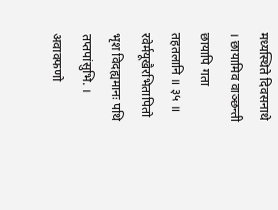मध्यस्थिते दिवसनाथे । छायामिव वाञ्छन्ती छायापि गता तहतलानि ॥ ३५ ॥ रवेर्मयूखैरभितापितो भृश विदह्यमानः पथि तप्तपांसुभि. । अवाक्फणो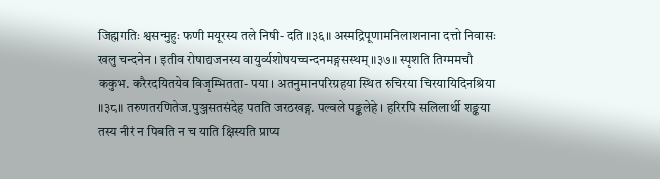जिह्मगतिः श्वसन्मुहुः फणी मयूरस्य तले निषी- दति ॥३६॥ अस्मद्रिपूणामनिलाशनाना दत्तो निवासः खलु चन्दनेन । इतीव रोषाद्यजनस्य वायुर्व्यशोषयच्चन्दनमङ्गसस्थम् ॥३७॥ स्पृशति तिग्ममचौ ककुभ. करैरदयितयेव विजृम्भितता- पया । अतनुमानपरिग्रहया स्थित रुचिरया चिरयायिदिनश्रिया ॥३८॥ तरुणतरणितेज.पुञ्जसतसंदेह पतति जरठखङ्ग. पल्वले पङ्कलेहे । हरिरपि सलिलार्थी शङ्कया तस्य नीरं न पिबति न च याति क्षिस्यति प्राप्य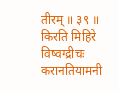तीरम् ॥ ३९ ॥ किरति मिहिरे विष्वग्द्रीचः करानतियामनी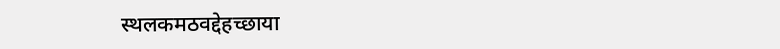स्थलकमठवद्देहच्छाया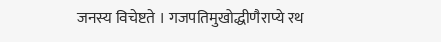जनस्य विचेष्टते । गजपतिमुखोद्धीणैराप्ये रथ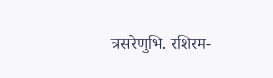त्रसरेणुभि. रशिरम-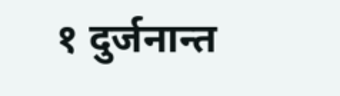१ दुर्जनान्त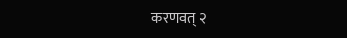करणवत् २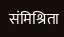संमिश्रिता